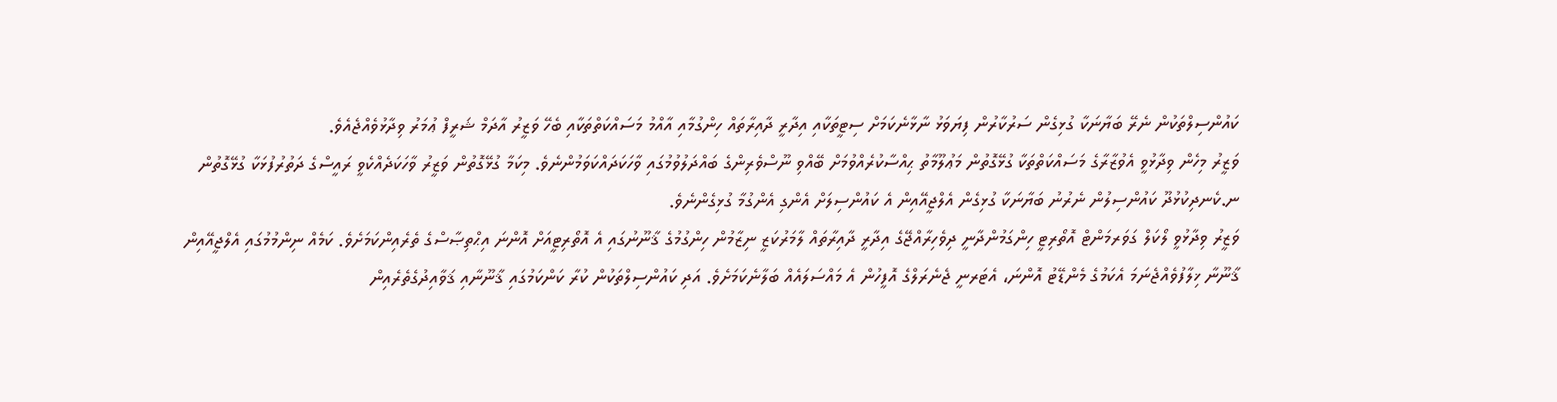ކައުންސިލްތަކުން ނެރޭ ބަޔާނަކާ ގުޅިގެން ސަރުކާރުން ފިޔަވަޅު ނާޅާނެކަމަށް ސިޓީތަކާއި އިދާރީ ދާއިރާތައް ހިންގުމާއި އާއްމު މަސައްކަތްތަކާއި ބެހޭ ވަޒީރު އާދަމް ޝަރީފް ޢުމަރު ވިދާޅުވެއްޖެއެވެ.
ވަޒީރު މިހެން ވިދާޅުވީ އެވުޒާރާގެ މަސައްކަތްތަކާ ގުޅޭގޮތުން މަޢުލޫމާތު ޙިއްސާކުރެއްވުމަށް ބޭއްވި ނޫސްވެރިންގެ ބައްދަލުވުމުގައި ވާހަކަދައްކަވަމުންނެވެ. މިކަމާ ގުޅޭގޮތުން ވަޒީރު ވާހަކަދެއްކެވީ ރައީސްގެ ދަތުރުފުޅަކާ ގުޅޭގޮތުން ނ.ކެނދިކުޅުދޫ ކައުންސިލުން ނެރުނު ބަޔާނަކާ ގުޅިގެން އެލްޖީއޭއިން އެ ކައުންސިލަށް އެންގި އެންގުމާ ގުޅިގެންނެވެ.
ވަޒީރު ވިދާޅުވީ ލޯކަލް ގަވަރމަންޓް އޮތޯރިޓީ ހިންގަމުންދާނީ ދިވެހިރާއްޖޭގެ އިދާރީ ދާއިރާތައް ލާމަރުކަޒީ ނިޒާމުން ހިންގުމުގެ ޤާނޫނުގައި އެ އޮތޯރިޓީއަށް އޮންނަ އިޙްތިޞާސްގެ ތެރެއިންކަމަށެވެ. ކަމެއް ނިންމުމުގައި އެލްޖީއޭއިން ޤާނޫނާ ޚިލާފުވެއްޖެނަމަ އެކަމުގެ މެންޑޭޓު އޮންނަ، އެޓަރނީ ޖެނެރަލްގެ އޮފީހުން އެ މައްސަލައެއް ބަލާނެކަމަށެވެ. އަދި ކައުންސިލްތަކުން ކުރާ ކަންކަމުގައި ޤާނޫނާއި ޤަވާއިދުގެތެރެއިން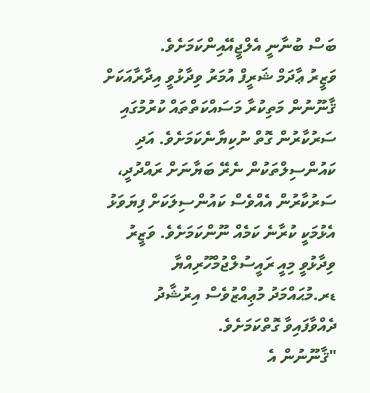ބަސް ބުނާނީ އެލްޖީއޭއިންކަމަށެވެ.
ވަޒީރު ޢާދަމް ޝަރީފް އުމަރު ވިދާޅުވީ އިދާރާއަކަށް ޤާނޫނުން މަތިކުރާ މަސައްކަތްތައް ކުރުމުގައި ސަރުކާރުން ގޮތް ނުކިޔާނެކަމަށެވެ. އަދި ކައުންސިލްތަކުން ނެރޭ ބަޔާނަށް ރައްދުދީ، ސަރުކާރުން އެއްވެސް ކައުންސިލަކަށް ފިޔަވަޅު އެޅުމަކީ ކުރާނެ ކަމެއް ނޫންކަމަށެވެ. ވަޒީރު ވިދާޅުވީ މިއީ ރައީސުލްޖުމްހޫރިއްޔާ ޑރ.މުޙައްމަދު މުޢިއްޒުވެސް އިރުޝާދު ދެއްވާފައިވާ ގޮތްކަމަށެވެ.
"ޤާނޫނުން އެ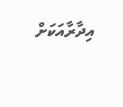އިދާރާއަކަށް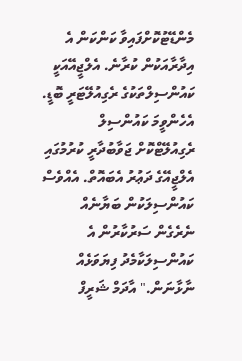މެންޑޭޓުކޮށްފައިވާ ކަންކަން އެ އިދާރާއަކުން ކުރާނެ. އެލްޖީއޭއަކީ ކައުންސިލްތަކުގެ ރެގިއުލޭޓަރީ ބޮޑީ. އެހެންވީމަ ކައުންސިލް ރެގިއުލޭޓްކޮށް ޖަވާބުދާރީ ކުރުމުގައި އެލްޖީއޭގެ ދަޢުރު އެބައޮތް. އެއްވެސް ކައުންސިލަކުން ބަޔާނެއް ނެރެގެން ސަރުކާރުން އެ ކައުންސިލަކާމެދު ފިޔަވަޅެއް ނާޅާނަން." އާދަމް ޝަރީފް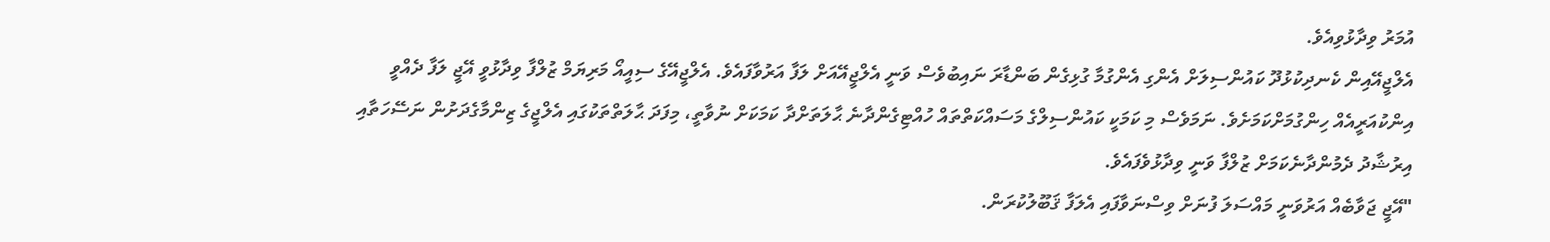އުމަރު ވިދާޅުވިއެވެ.
އެލްޖީއޭއިން ކެނދިކުޅުދޫ ކައުންސިލަށް އެންގި އެންގުމާ ގުޅިގެން ބަންޑާރަ ނައިބުވެސް ވަނީ އެލްޖީއޭއަށް ލަފާ އަރުވާފައެވެ. އެލްޖީއޭގެ ސިއީއޯ މަރިޔަމް ޒުލްފާ ވިދާޅުވީ އޭޖީ ލަފާ ދެއްވީ އިންކުއަރީއެއް ހިންގުމަށްކަމަށެވެ. ނަމަވެސް މި ކަމަކީ ކައުންސިލްގެ މަސައްކަތްތައް ހުއްޓިގެންދާނެ ޙާލަތަށްދާ ކަމަކަށް ނުވާތީ، މިފަދަ ޙާލަތްތަކުގައި އެލްޖީގެ ޒިންމާގެދަށުން ނަސޭހަތާއި އިރުޝާދު ދެމުންދާނެކަމަށް ޒުލްފާ ވަނީ ވިދާޅުވެފައެވެ.
"އޭޖީ ޖަވާބެއް އަރުވަނީ މައްސަލަ ފުނަށް ވިސްނަވާފައި އެލަފާ ޤަބޫލުކުރަން.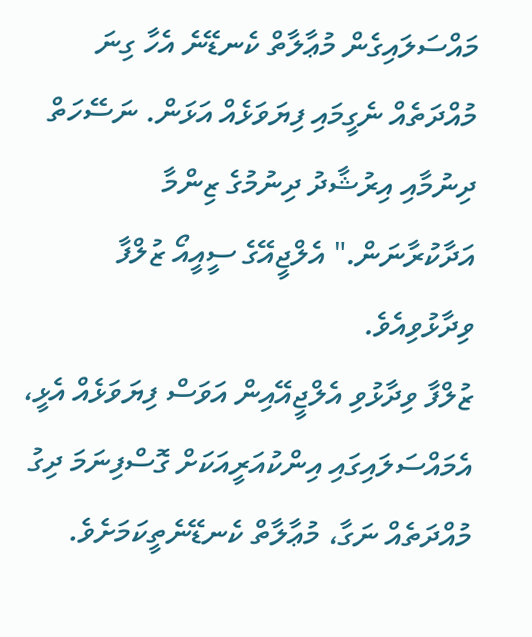މައްސަލައިގެން މުޢާލާތް ކެނޑޭނެ އެހާ ގިނަ މުއްދަތެއް ނެގީމައި ފިޔަވަޅެއް އަޅަން. ނަސޭހަތް ދިނުމާއި އިރުޝާދު ދިނުމުގެ ޒިންމާ އަދާކުރާނަން." އެލްޖީއޭގެ ސީއީއޯ ޒުލްފާ ވިދާޅުވިއެވެ.
ޒުލްފާ ވިދާޅުވި އެލްޖީއޭއިން އަވަސް ފިޔަވަޅެއް އެޅީ، އެމައްސަލައިގައި އިންކުއަރީއަކަށް ގޮސްފިނަމަ ދިގު މުއްދަތެއް ނަގާ، މުޢާލާތް ކެނޑޭނެތީކަމަށެވެ.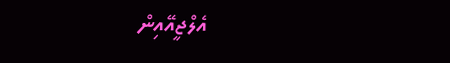އެލްޖީއޭއިން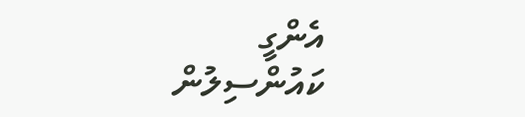އެންގީ ކައުންސިލުން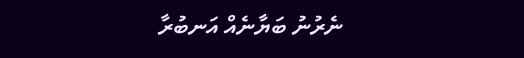ނެރުނު ބަޔާނެއް އަނބުރާ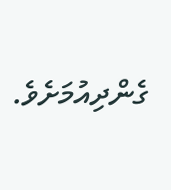ގެންދިއުމަށެވެ.